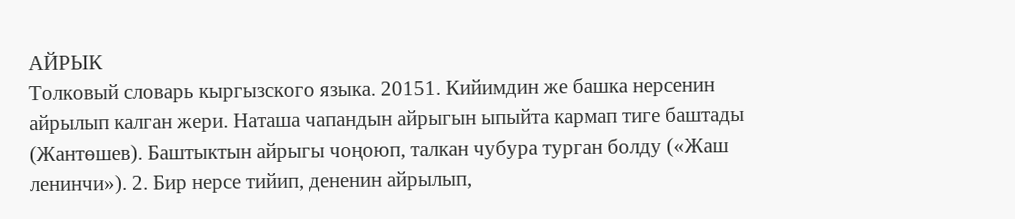АЙРЫК
Толковый словарь кыргызского языка. 20151. Кийимдин же башка нерсенин айрылып калган жери. Наташа чапандын айрыгын ыпыйта кармап тиге баштады (Жантөшев). Баштыктын айрыгы чоңоюп, талкан чубура турган болду («Жаш ленинчи»). 2. Бир нерсе тийип, дененин айрылып,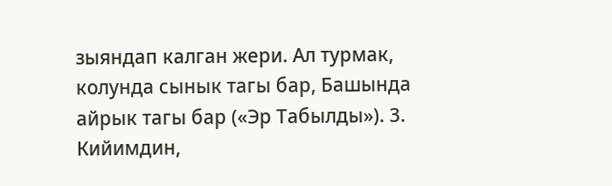зыяндап калган жери. Ал турмак, колунда сынык тагы бар, Башында айрык тагы бар («Эр Табылды»). 3. Кийимдин,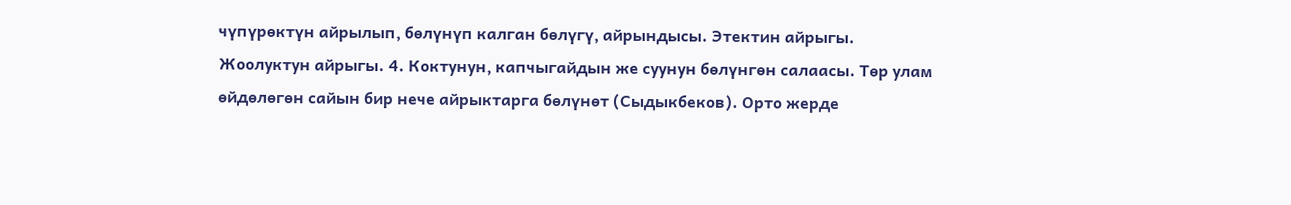чүпүрөктүн айрылып, бөлүнүп калган бөлүгү, айрындысы. Этектин айрыгы. Жоолуктун айрыгы. 4. Коктунун, капчыгайдын же суунун бөлүнгөн салаасы. Төр улам өйдөлөгөн сайын бир нече айрыктарга бөлүнөт (Сыдыкбеков). Орто жерде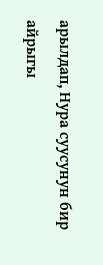арылдап, Нура суусунун бир айрыгы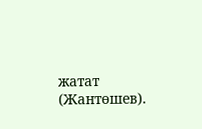жатат (Жантөшев).